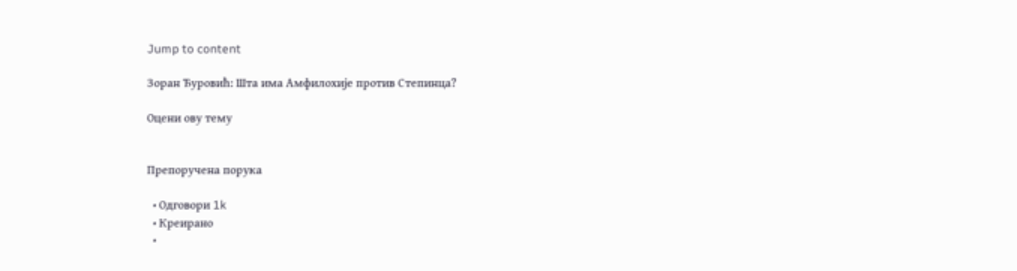Jump to content

Зоран Ђуровић: Шта има Амфилохије против Степинца?

Оцени ову тему


Препоручена порука

  • Одговори 1k
  • Креирано
  •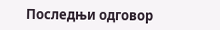Последњи одговор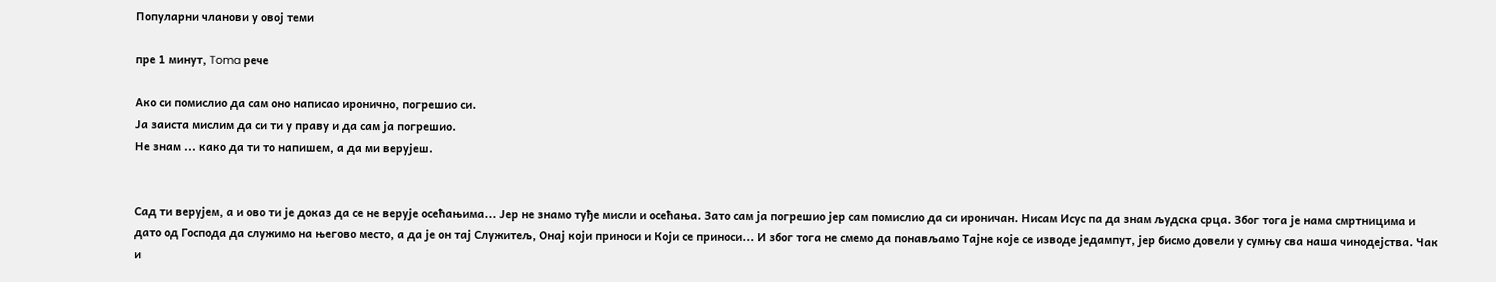Популарни чланови у овој теми

пре 1 минут, Toma рече

Ако си помислио да сам оно написао иронично, погрешио си.
Ја заиста мислим да си ти у праву и да сам ја погрешио.
Не знам ... како да ти то напишем, а да ми верујеш.


Сад ти верујем, а и ово ти је доказ да се не верује осећањима... Јер не знамо туђе мисли и осећања. Зато сам ја погрешио јер сам помислио да си ироничан. Нисам Исус па да знам људска срца. Због тога је нама смртницима и дато од Господа да служимо на његово место, а да је он тај Служитељ, Онај који приноси и Који се приноси... И због тога не смемо да понављамо Тајне које се изводе једампут, јер бисмо довели у сумњу сва наша чинодејства. Чак и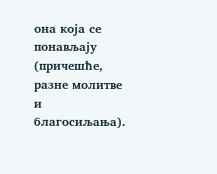она која се понављају (причешће, разне молитве и благосиљања).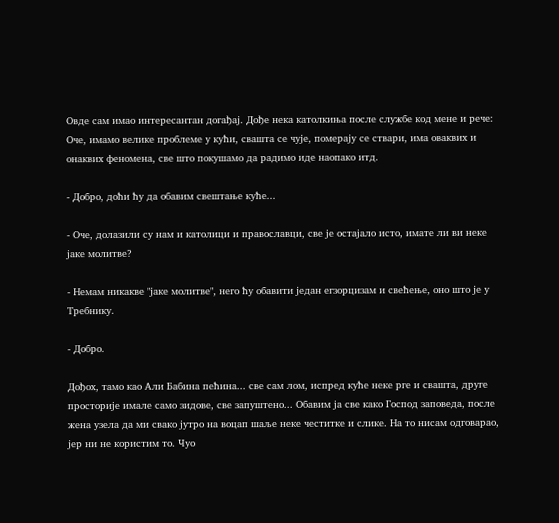Овде сам имао интересантан догађај. Дође нека католкиња после службе код мене и рече: Оче, имамо велике проблеме у кући, свашта се чује, померају се ствари, има оваквих и онаквих феномена, све што покушамо да радимо иде наопако итд.

- Добро, доћи ћу да обавим свештање куће...

- Оче, долазили су нам и католици и православци, све је остајало исто, имате ли ви неке јаке молитве?

- Немам никакве "јаке молитве", него ћу обавити један егзорцизам и свећење, оно што је у Требнику.

- Добро.

Дођох, тамо као Али Бабина пећина... све сам лом, испред куће неке рге и свашта, друге просторије имале само зидове, све запуштено... Обавим ја све како Господ заповеда, после жена узела да ми свако јутро на воцап шаље неке честитке и слике. На то нисам одговарао, јер ни не користим то. Чуо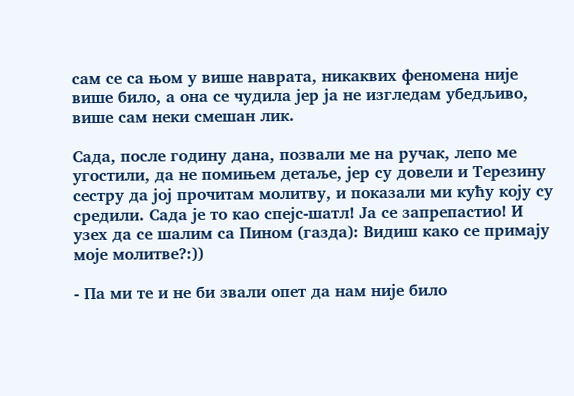сам се са њом у више наврата, никаквих феномена није више било, а она се чудила јер ја не изгледам убедљиво, више сам неки смешан лик.

Сада, после годину дана, позвали ме на ручак, лепо ме угостили, да не помињем детаље, јер су довели и Терезину сестру да јој прочитам молитву, и показали ми кућу коју су средили. Сада је то као спејс-шатл! Ја се запрепастио! И узех да се шалим са Пином (газда): Видиш како се примају моје молитве?:))

- Па ми те и не би звали опет да нам није било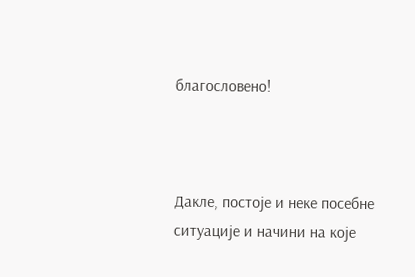благословено!



Дакле, постоје и неке посебне ситуације и начини на које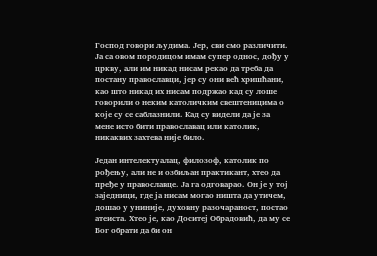Господ говори људима. Јер, сви смо различити. Ја са овом породицом имам супер однос, дођу у цркву, али им никад нисам рекао да треба да постану православци, јер су они већ хришћани, као што никад их нисам подржао кад су лоше говорили о неким католичким свештеницима о које су се саблазнили. Кад су видели да је за мене исто бити православац или католик, никаквих захтева није било.

Један интелектуалац, филозоф, католик по рођењу, али не и озбиљан практикант, хтео да пређе у православце. Ја га одговарао. Он је у тој заједници, где ја нисам могао ништа да утичем, дошао у униније, духовну разочараност, постао атеиста. Хтео је, као Доситеј Обрадовић, да му се Бог обрати да би он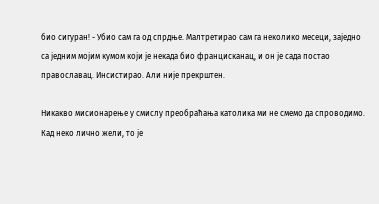био сигуран! - Убио сам га од спрдње. Малтретирао сам га неколико месеци, заједно са једним мојим кумом који је некада био францисканац, и он је сада постао православац. Инсистирао. Али није прекрштен.

Никакво мисионарење у смислу преобраћања католика ми не смемо да спроводимо. Кад неко лично жели, то је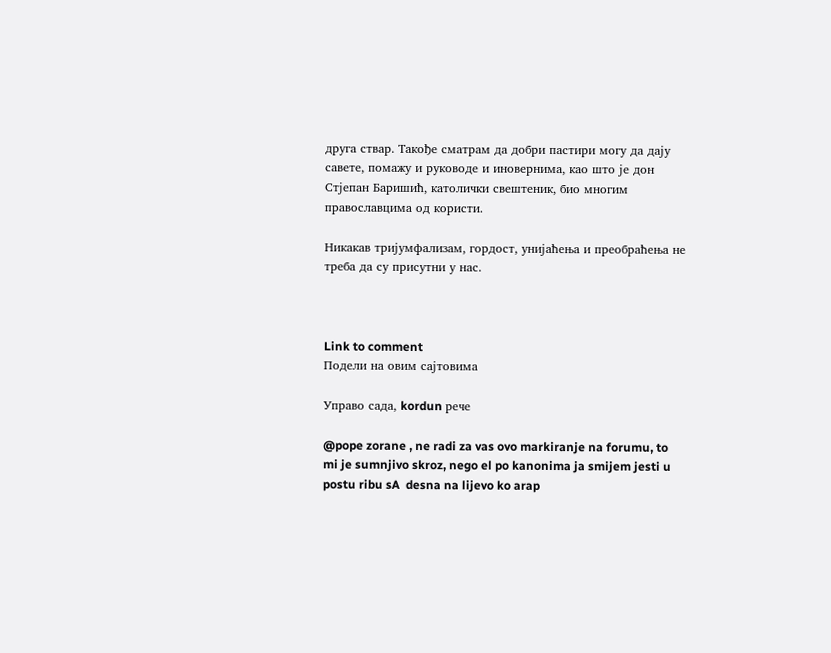друга ствар. Такође сматрам да добри пастири могу да дају савете, помажу и руководе и иновернима, као што је дон Стјепан Баришић, католички свештеник, био многим православцима од користи.

Никакав тријумфализам, гордост, унијаћења и преобраћења не треба да су присутни у нас.



Link to comment
Подели на овим сајтовима

Управо сада, kordun рече

@pope zorane , ne radi za vas ovo markiranje na forumu, to mi je sumnjivo skroz, nego el po kanonima ja smijem jesti u postu ribu sA  desna na lijevo ko arap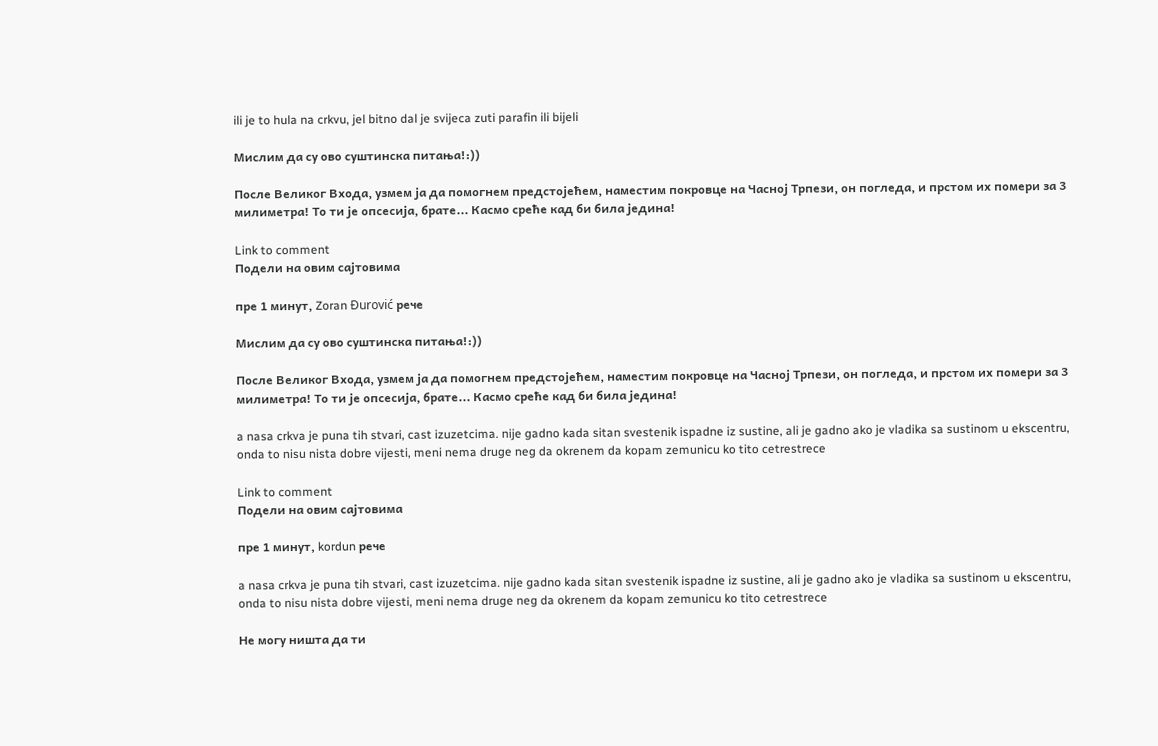ili je to hula na crkvu, jel bitno dal je svijeca zuti parafin ili bijeli

Мислим да су ово суштинска питања!:))

После Великог Входа, узмем ја да помогнем предстојећем, наместим покровце на Часној Трпези, он погледа, и прстом их помери за 3 милиметра! То ти је опсесија, брате... Касмо среће кад би била једина!

Link to comment
Подели на овим сајтовима

пре 1 минут, Zoran Đurović рече

Мислим да су ово суштинска питања!:))

После Великог Входа, узмем ја да помогнем предстојећем, наместим покровце на Часној Трпези, он погледа, и прстом их помери за 3 милиметра! То ти је опсесија, брате... Касмо среће кад би била једина!

a nasa crkva je puna tih stvari, cast izuzetcima. nije gadno kada sitan svestenik ispadne iz sustine, ali je gadno ako je vladika sa sustinom u ekscentru, onda to nisu nista dobre vijesti, meni nema druge neg da okrenem da kopam zemunicu ko tito cetrestrece

Link to comment
Подели на овим сајтовима

пре 1 минут, kordun рече

a nasa crkva je puna tih stvari, cast izuzetcima. nije gadno kada sitan svestenik ispadne iz sustine, ali je gadno ako je vladika sa sustinom u ekscentru, onda to nisu nista dobre vijesti, meni nema druge neg da okrenem da kopam zemunicu ko tito cetrestrece

Не могу ништа да ти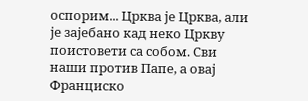оспорим... Црква је Црква, али је зајебано кад неко Цркву поистовети са собом. Сви наши против Папе, а овај Франциско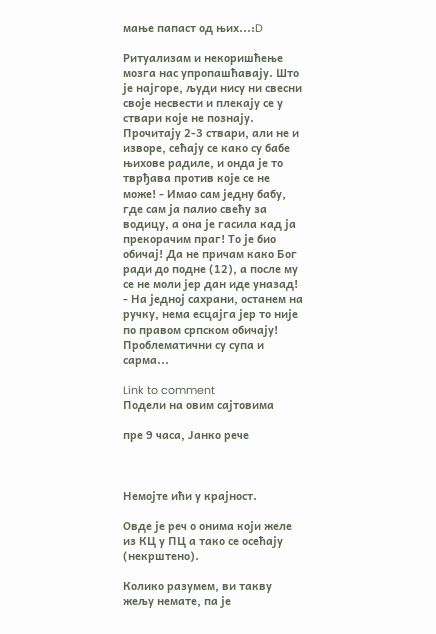мање папаст од њих...:D

Ритуализам и некоришћење мозга нас упропашћавају. Што је најгоре, људи нису ни свесни своје несвести и плекају се у ствари које не познају. Прочитају 2-3 ствари, али не и изворе, сећају се како су бабе њихове радиле, и онда је то тврђава против које се не може! - Имао сам једну бабу, где сам ја палио свећу за водицу, а она је гасила кад ја прекорачим праг! То је био обичај! Да не причам како Бог ради до подне (12), а после му се не моли јер дан иде уназад! - На једној сахрани, останем на ручку, нема есцајга јер то није по правом српском обичају! Проблематични су супа и сарма...

Link to comment
Подели на овим сајтовима

пре 9 часа, Јанко рече



Немојте ићи у крајност.

Овде је реч о онима који желе из КЦ у ПЦ а тако се осећају (некрштено).

Колико разумем, ви такву жељу немате, па је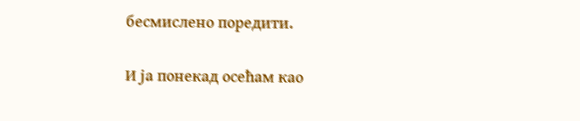бесмислено поредити.

И ја понекад осећам као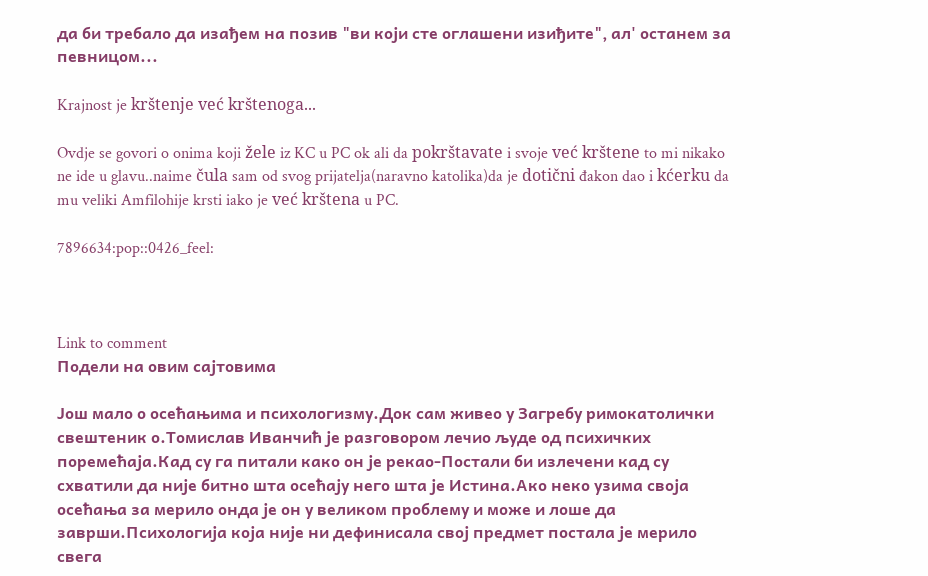да би требало да изађем на позив "ви који сте оглашени изиђите", ал' останем за певницом...

Krajnost je krštenje već krštenoga...

Ovdje se govori o onima koji žele iz KC u PC ok ali da pokrštavate i svoje već krštene to mi nikako ne ide u glavu..naime čula sam od svog prijatelja(naravno katolika)da je dotični đakon dao i kćerku da mu veliki Amfilohije krsti iako je već krštena u PC.

7896634:pop::0426_feel:



Link to comment
Подели на овим сајтовима

Још мало о осећањима и психологизму.Док сам живео у Загребу римокатолички свештеник о.Томислав Иванчић је разговором лечио људе од психичких поремећаја.Кад су га питали како он је рекао-Постали би излечени кад су схватили да није битно шта осећају него шта је Истина.Ако неко узима своја осећања за мерило онда је он у великом проблему и може и лоше да заврши.Психологија која није ни дефинисала свој предмет постала је мерило свега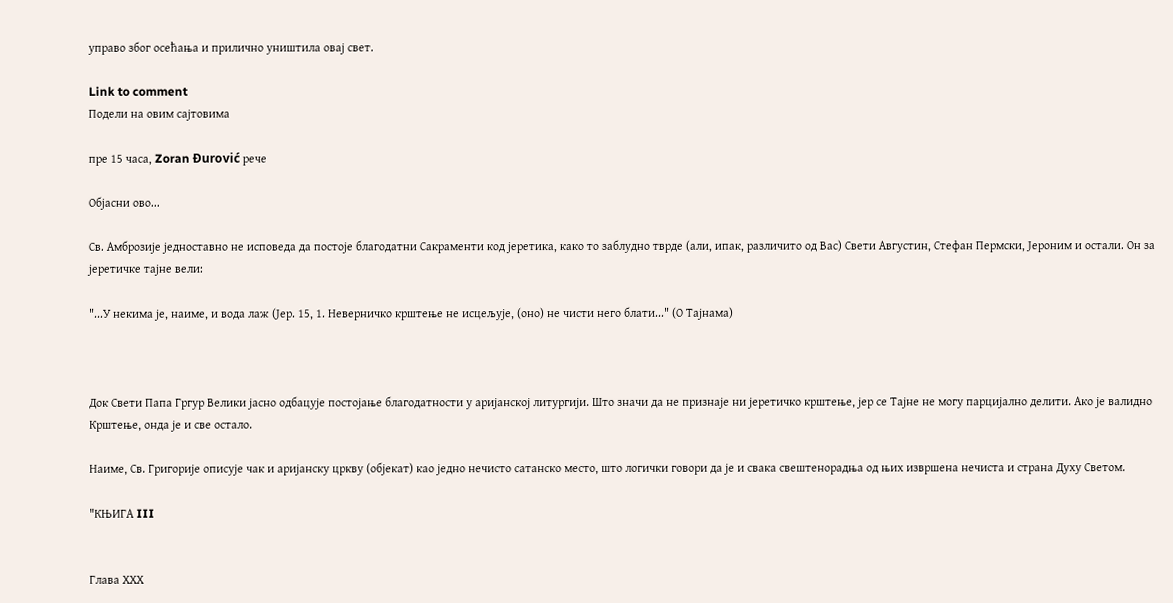управо због осећања и прилично уништила овај свет.

Link to comment
Подели на овим сајтовима

пре 15 часа, Zoran Đurović рече

Објасни ово...

Св. Амброзије једноставно не исповеда да постоје благодатни Сакраменти код јеретика, како то заблудно тврде (али, ипак, различито од Вас) Свети Августин, Стефан Пермски, Јероним и остали. Он за јеретичке тајне вели:

"...У некима је, наиме, и вода лаж (Јер. 15, 1. Неверничко крштење не исцељује, (оно) не чисти него блати..." (О Тајнама)



Док Свети Папа Гргур Велики јасно одбацује постојање благодатности у аријанској литургији. Што значи да не признаје ни јеретичко крштење, јер се Тајне не могу парцијално делити. Ако је валидно Крштење, онда је и све остало.

Наиме, Св. Григорије описује чак и аријанску цркву (објекат) као једно нечисто сатанско место, што логички говори да је и свака свештенорадња од њих извршена нечиста и страна Духу Светом.

"КЊИГА III


Глава ХХХ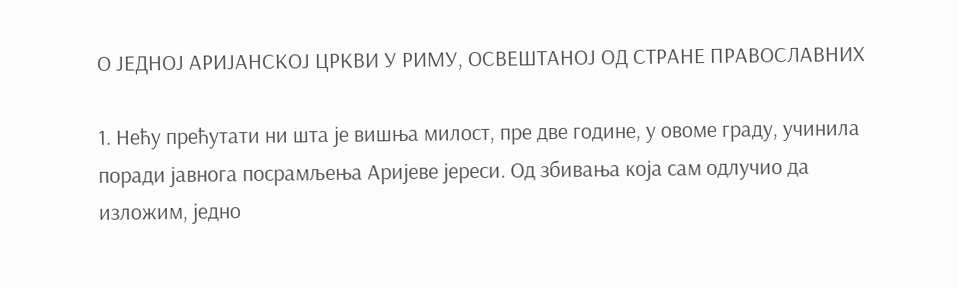О ЈЕДНОЈ АРИЈАНСКОЈ ЦРКВИ У РИМУ, ОСВЕШТАНОЈ ОД СТРАНЕ ПРАВОСЛАВНИХ

1. Нећу прећутати ни шта је вишња милост, пре две године, у овоме граду, учинила поради јавнога посрамљења Аријеве јереси. Од збивања која сам одлучио да изложим, једно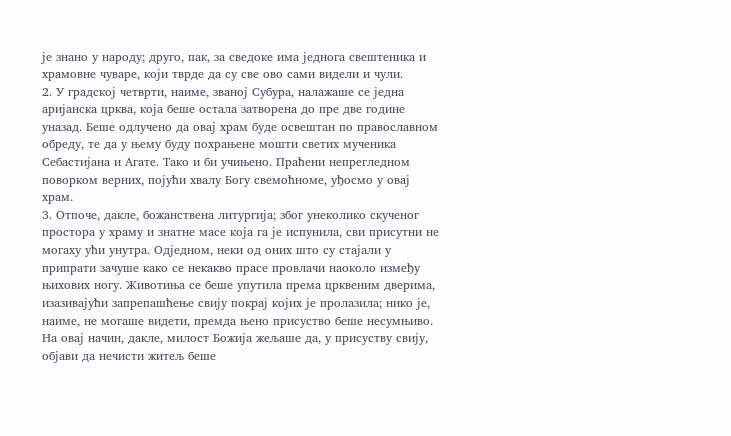је знано у народу; друго, пак, за сведоке има једнога свештеника и храмовне чуваре, који тврде да су све ово сами видели и чули.
2. У градској четврти, наиме, званој Субура, налажаше се једна аријанска црква, која беше остала затворена до пре две године уназад. Беше одлучено да овај храм буде освештан по православном обреду, те да у њему буду похрањене мошти светих мученика Себастијана и Агате. Тако и би учињено. Праћени непрегледном поворком верних, појући хвалу Богу свемоћноме, уђосмо у овај храм.
3. Отпоче, дакле, божанствена литургија; због унеколико скученог простора у храму и знатне масе која га је испунила, сви присутни не могаху ући унутра. Одједном, неки од оних што су стајали у припрати зачуше како се некакво прасе провлачи наоколо између њихових ногу. Животиња се беше упутила према црквеним дверима, изазивајући запрепашћење свију покрај којих је пролазила; нико је, наиме, не могаше видети, премда њено присуство беше несумњиво. На овај начин, дакле, милост Божија жељаше да, у присуству свију, објави да нечисти житељ беше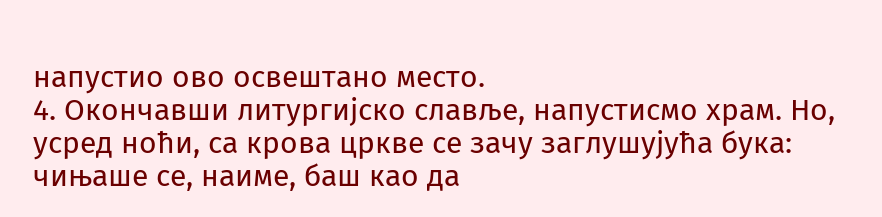напустио ово освештано место.
4. Окончавши литургијско славље, напустисмо храм. Но, усред ноћи, са крова цркве се зачу заглушујућа бука: чињаше се, наиме, баш као да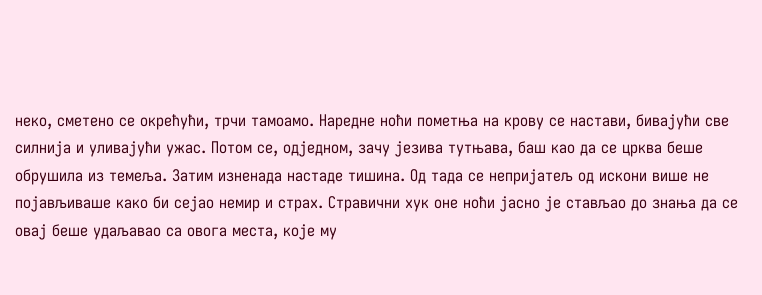неко, сметено се окрећући, трчи тамоамо. Наредне ноћи пометња на крову се настави, бивајући све силнија и уливајући ужас. Потом се, одједном, зачу језива тутњава, баш као да се црква беше обрушила из темеља. Затим изненада настаде тишина. Од тада се непријатељ од искони више не појављиваше како би сејао немир и страх. Стравични хук оне ноћи јасно је стављао до знања да се овај беше удаљавао са овога места, које му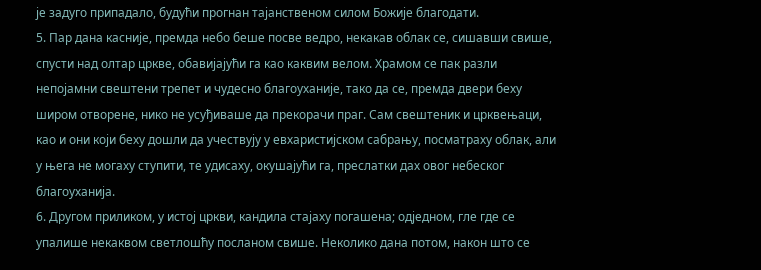је задуго припадало, будући прогнан тајанственом силом Божије благодати.
5. Пар дана касније, премда небо беше посве ведро, некакав облак се, сишавши свише, спусти над олтар цркве, обавијајући га као каквим велом. Храмом се пак разли непојамни свештени трепет и чудесно благоуханије, тако да се, премда двери беху широм отворене, нико не усуђиваше да прекорачи праг. Сам свештеник и црквењаци, као и они који беху дошли да учествују у евхаристијском сабрању, посматраху облак, али у њега не могаху ступити, те удисаху, окушајући га, преслатки дах овог небеског благоуханија.
6. Другом приликом, у истој цркви, кандила стајаху погашена; одједном, гле где се упалише некаквом светлошћу посланом свише. Неколико дана потом, након што се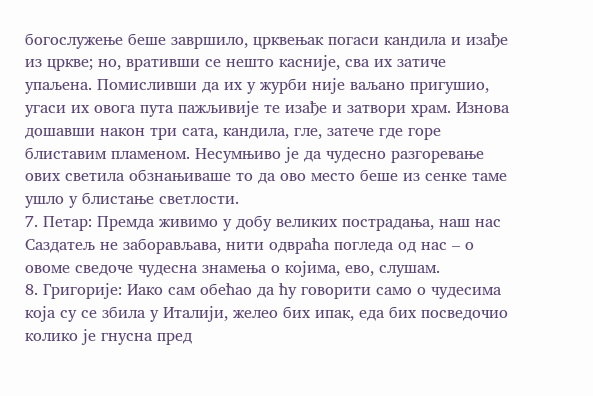богослужење беше завршило, црквењак погаси кандила и изађе из цркве; но, вративши се нешто касније, сва их затиче упаљена. Помисливши да их у журби није ваљано пригушио, угаси их овога пута пажљивије те изађе и затвори храм. Изнова дошавши након три сата, кандила, гле, затече где горе блиставим пламеном. Несумњиво је да чудесно разгоревање ових светила обзнањиваше то да ово место беше из сенке таме ушло у блистање светлости.
7. Петар: Премда живимо у добу великих пострадања, наш нас Саздатељ не заборављава, нити одвраћа погледа од нас – о овоме сведоче чудесна знамења о којима, ево, слушам.
8. Григорије: Иако сам обећао да ћу говорити само о чудесима која су се збила у Италији, желео бих ипак, еда бих посведочио колико је гнусна пред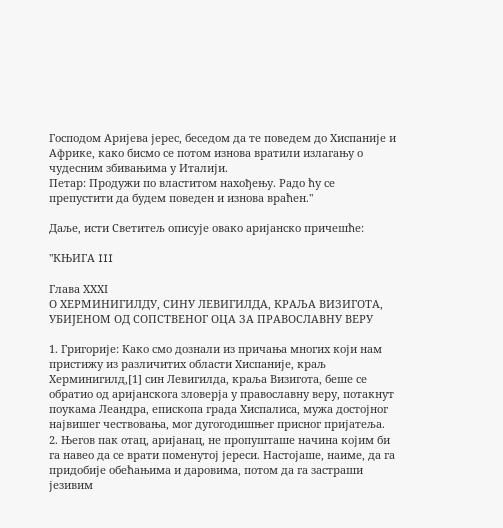Господом Аријева јерес, беседом да те поведем до Хиспаније и Африке, како бисмо се потом изнова вратили излагању о чудесним збивањима у Италији.
Петар: Продужи по властитом нахођењу. Радо ћу се препустити да будем поведен и изнова враћен."

Даље, исти Светитељ описује овако аријанско причешће:

"КЊИГА III

Глава ХХХI
О ХЕРМИНИГИЛДУ, СИНУ ЛЕВИГИЛДА, КРАЉА ВИЗИГОТА, УБИЈЕНОМ ОД СОПСТВЕНОГ ОЦА ЗА ПРАВОСЛАВНУ ВЕРУ

1. Григорије: Како смо дознали из причања многих који нам пристижу из различитих области Хиспаније, краљ Херминигилд,[1] син Левигилда, краља Визигота, беше се обратио од аријанскога зловерја у православну веру, потакнут поукама Леандра, епископа града Хиспалиса, мужа достојног највишег чествовања, мог дугогодишњег присног пријатеља.
2. Његов пак отац, аријанац, не пропушташе начина којим би га навео да се врати поменутој јереси. Настојаше, наиме, да га придобије обећањима и даровима, потом да га застраши језивим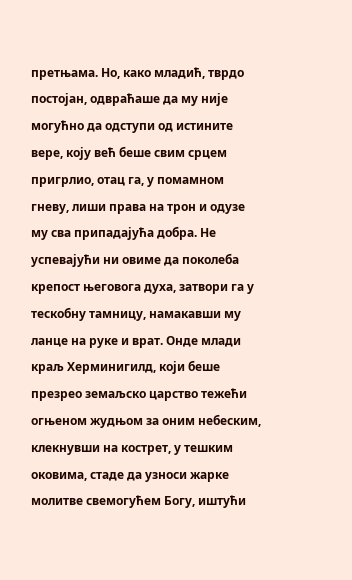претњама. Но, како младић, тврдо постојан, одвраћаше да му није могућно да одступи од истините вере, коју већ беше свим срцем пригрлио, отац га, у помамном гневу, лиши права на трон и одузе му сва припадајућа добра. Не успевајући ни овиме да поколеба крепост његовога духа, затвори га у тескобну тамницу, намакавши му ланце на руке и врат. Онде млади краљ Херминигилд, који беше презрео земаљско царство тежећи огњеном жудњом за оним небеским, клекнувши на кострет, у тешким оковима, стаде да узноси жарке молитве свемогућем Богу, иштући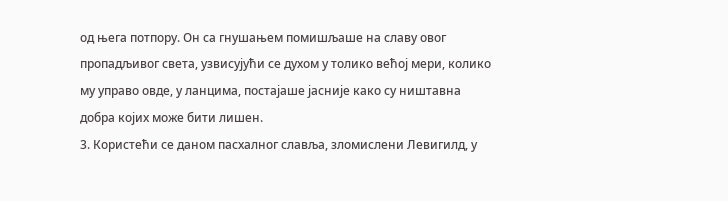од њега потпору. Он са гнушањем помишљаше на славу овог пропадљивог света, узвисујући се духом у толико већој мери, колико му управо овде, у ланцима, постајаше јасније како су ништавна добра којих може бити лишен.
3. Користећи се даном пасхалног славља, зломислени Левигилд, у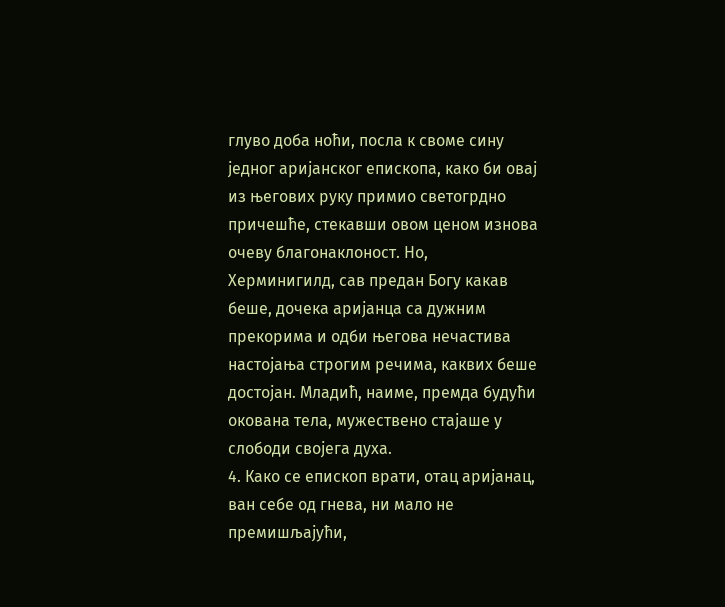глуво доба ноћи, посла к своме сину једног аријанског епископа, како би овај из његових руку примио светогрдно причешће, стекавши овом ценом изнова очеву благонаклоност. Но, Херминигилд, сав предан Богу какав беше, дочека аријанца са дужним прекорима и одби његова нечастива настојања строгим речима, каквих беше достојан. Младић, наиме, премда будући окована тела, мужествено стајаше у слободи својега духа.
4. Како се епископ врати, отац аријанац, ван себе од гнева, ни мало не премишљајући,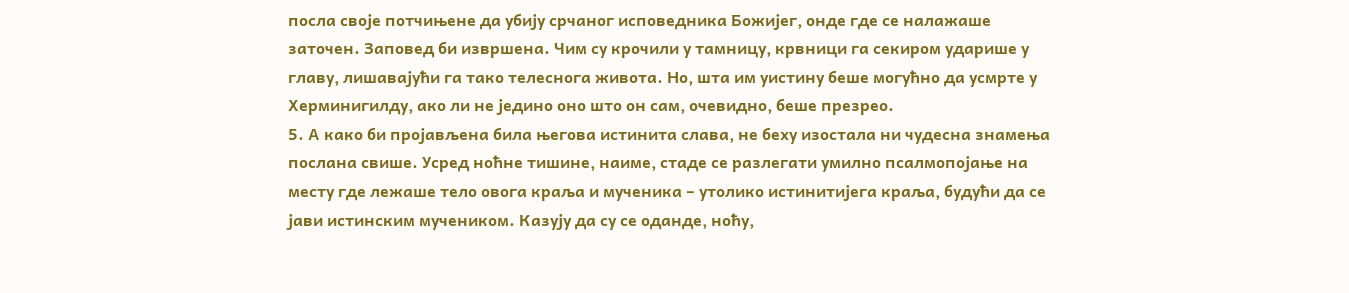посла своје потчињене да убију срчаног исповедника Божијег, онде где се налажаше заточен. Заповед би извршена. Чим су крочили у тамницу, крвници га секиром ударише у главу, лишавајући га тако телеснога живота. Но, шта им уистину беше могућно да усмрте у Херминигилду, ако ли не једино оно што он сам, очевидно, беше презрео.
5. А како би пројављена била његова истинита слава, не беху изостала ни чудесна знамења послана свише. Усред ноћне тишине, наиме, стаде се разлегати умилно псалмопојање на месту где лежаше тело овога краља и мученика – утолико истинитијега краља, будући да се јави истинским мучеником. Казују да су се оданде, ноћу,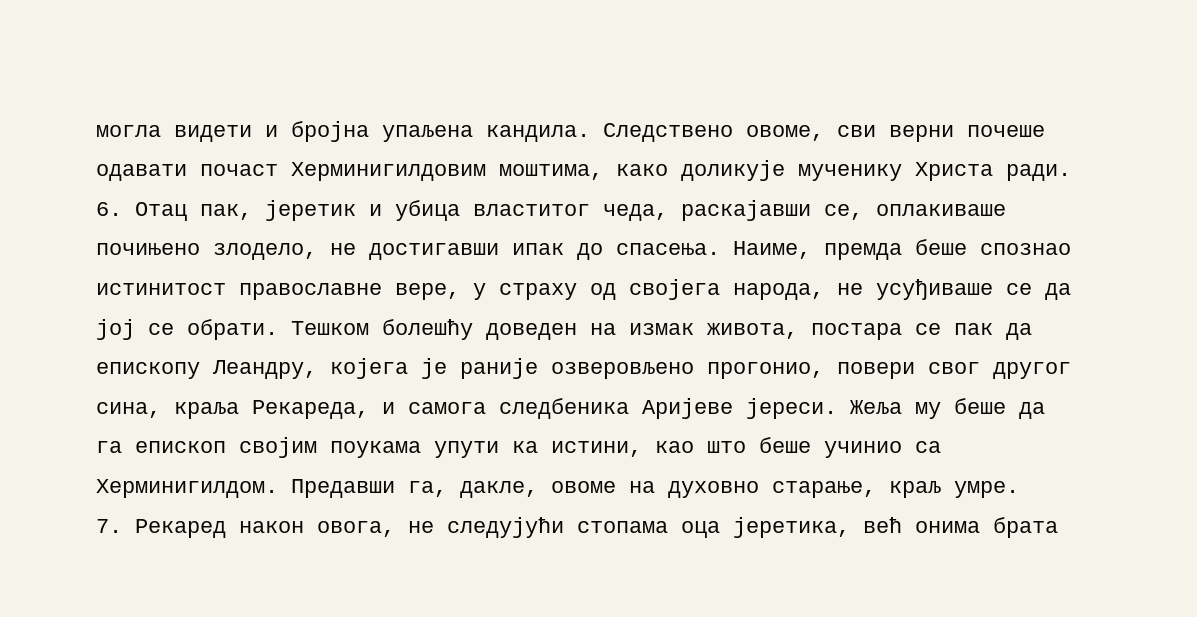могла видети и бројна упаљена кандила. Следствено овоме, сви верни почеше одавати почаст Херминигилдовим моштима, како доликује мученику Христа ради.
6. Отац пак, јеретик и убица властитог чеда, раскајавши се, оплакиваше почињено злодело, не достигавши ипак до спасења. Наиме, премда беше спознао истинитост православне вере, у страху од својега народа, не усуђиваше се да јој се обрати. Тешком болешћу доведен на измак живота, постара се пак да епископу Леандру, којега је раније озверовљено прогонио, повери свог другог сина, краља Рекареда, и самога следбеника Аријеве јереси. Жеља му беше да га епископ својим поукама упути ка истини, као што беше учинио са Херминигилдом. Предавши га, дакле, овоме на духовно старање, краљ умре.
7. Рекаред након овога, не следујући стопама оца јеретика, већ онима брата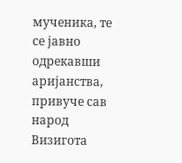мученика, те се јавно одрекавши аријанства, привуче сав народ Визигота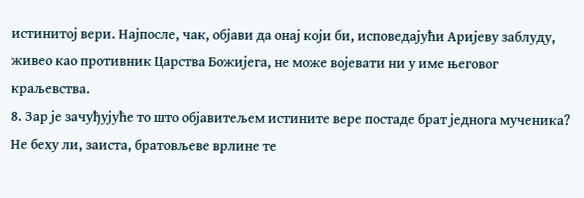истинитој вери. Најпосле, чак, објави да онај који би, исповедајући Аријеву заблуду, живео као противник Царства Божијега, не може војевати ни у име његовог краљевства.
8. Зар је зачуђујуће то што објавитељем истините вере постаде брат једнога мученика? Не беху ли, заиста, братовљеве врлине те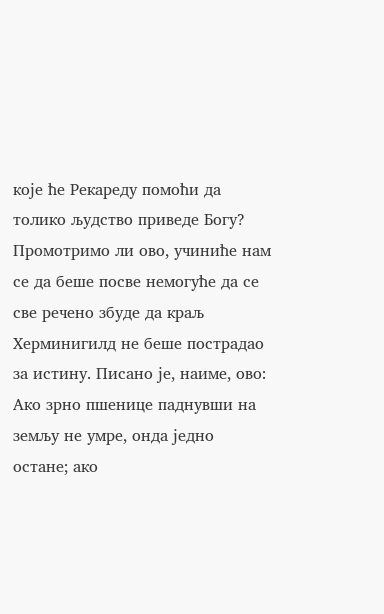које ће Рекареду помоћи да толико људство приведе Богу? Промотримо ли ово, учиниће нам се да беше посве немогуће да се све речено збуде да краљ Херминигилд не беше пострадао за истину. Писано је, наиме, ово: Ако зрно пшенице паднувши на земљу не умре, онда једно остане; ако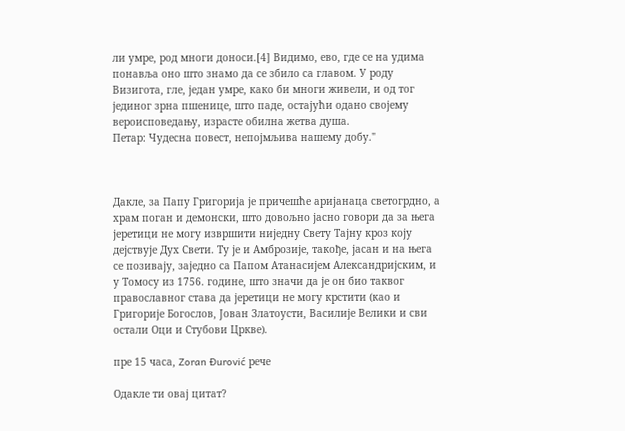ли умре, род многи доноси.[4] Видимо, ево, где се на удима понавља оно што знамо да се збило са главом. У роду Визигота, гле, један умре, како би многи живели, и од тог јединог зрна пшенице, што паде, остајући одано својему вероисповедању, израсте обилна жетва душа.
Петар: Чудесна повест, непојмљива нашему добу."



Дакле, за Папу Григорија је причешће аријанаца светогрдно, а храм поган и демонски, што довољно јасно говори да за њега јеретици не могу извршити ниједну Свету Тајну кроз коју дејствује Дух Свети. Ту је и Амброзије, такође, јасан и на њега се позивају, заједно са Папом Атанасијем Александријским, и у Томосу из 1756. године, што значи да је он био таквог православног става да јеретици не могу крстити (као и Григорије Богослов, Јован Златоусти, Василије Велики и сви остали Оци и Стубови Цркве).

пре 15 часа, Zoran Đurović рече

Одакле ти овај цитат?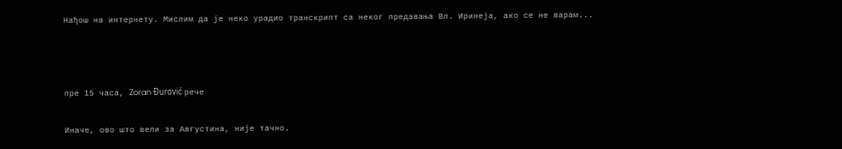Нађош на интернету. Мислим да је неко урадио транскрипт са неког предавања Вл. Иринеја, ако се не варам...



пре 15 часа, Zoran Đurović рече

Иначе, ово што вели за Августина, није тачно.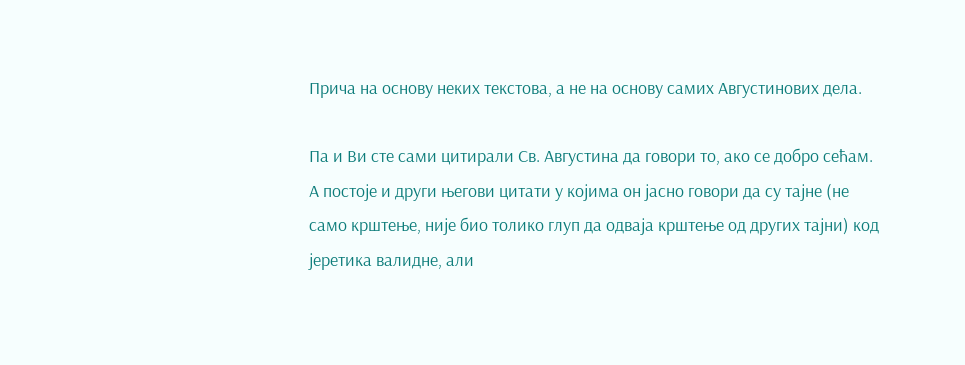Прича на основу неких текстова, а не на основу самих Августинових дела.

Па и Ви сте сами цитирали Св. Августина да говори то, ако се добро сећам. А постоје и други његови цитати у којима он јасно говори да су тајне (не само крштење, није био толико глуп да одваја крштење од других тајни) код јеретика валидне, али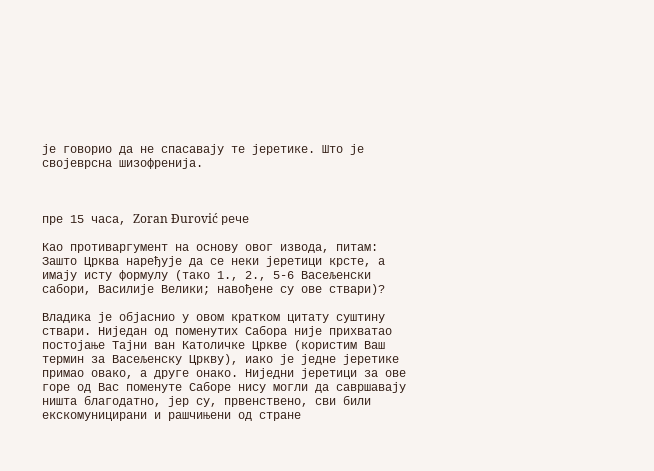је говорио да не спасавају те јеретике. Што је својеврсна шизофренија.



пре 15 часа, Zoran Đurović рече

Као противаргумент на основу овог извода, питам: Зашто Црква наређује да се неки јеретици крсте, а имају исту формулу (тако 1., 2., 5-6 Васељенски сабори, Василије Велики; навођене су ове ствари)?

Владика је објаснио у овом кратком цитату суштину ствари. Ниједан од поменутих Сабора није прихватао постојање Тајни ван Католичке Цркве (користим Ваш термин за Васељенску Цркву), иако је једне јеретике примао овако, а друге онако. Ниједни јеретици за ове горе од Вас поменуте Саборе нису могли да савршавају ништа благодатно, јер су, првенствено, сви били екскомуницирани и рашчињени од стране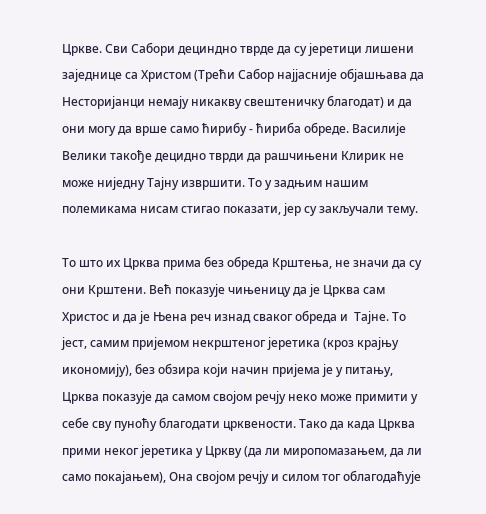Цркве. Сви Сабори дециндно тврде да су јеретици лишени заједнице са Христом (Трећи Сабор најјасније објашњава да Несторијанци немају никакву свештеничку благодат) и да они могу да врше само ћирибу - ћириба обреде. Василије Велики такође децидно тврди да рашчињени Клирик не може ниједну Тајну извршити. То у задњим нашим полемикама нисам стигао показати, јер су закључали тему.

То што их Црква прима без обреда Крштења, не значи да су они Крштени. Већ показује чињеницу да је Црква сам Христос и да је Њена реч изнад сваког обреда и  Тајне. То јест, самим пријемом некрштеног јеретика (кроз крајњу икономију), без обзира који начин пријема је у питању, Црква показује да самом својом речју неко може примити у себе сву пуноћу благодати црквености. Тако да када Црква прими неког јеретика у Цркву (да ли миропомазањем, да ли само покајањем), Она својом речју и силом тог облагодаћује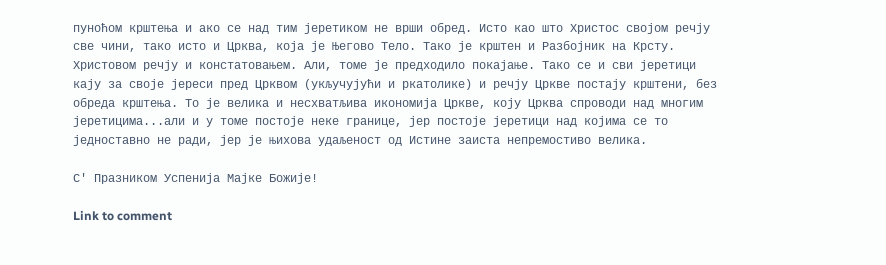пуноћом крштења и ако се над тим јеретиком не врши обред. Исто као што Христос својом речју све чини, тако исто и Црква, која је Његово Тело. Тако је крштен и Разбојник на Крсту. Христовом речју и констатовањем. Али, томе је предходило покајање. Тако се и сви јеретици кају за своје јереси пред Црквом (укључујући и ркатолике) и речју Цркве постају крштени, без обреда крштења. То је велика и несхватљива икономија Цркве, коју Црква спроводи над многим јеретицима...али и у томе постоје неке границе, јер постоје јеретици над којима се то једноставно не ради, јер је њихова удаљеност од Истине заиста непремостиво велика.

С' Празником Успенија Мајке Божије!

Link to comment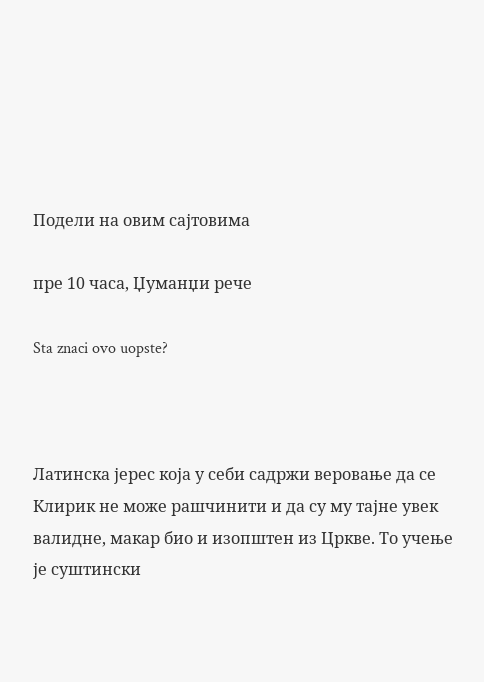Подели на овим сајтовима

пре 10 часа, Џуманџи рече

Sta znaci ovo uopste?



Латинска јерес која у себи садржи веровање да се Клирик не може рашчинити и да су му тајне увек валидне, макар био и изопштен из Цркве. То учење је суштински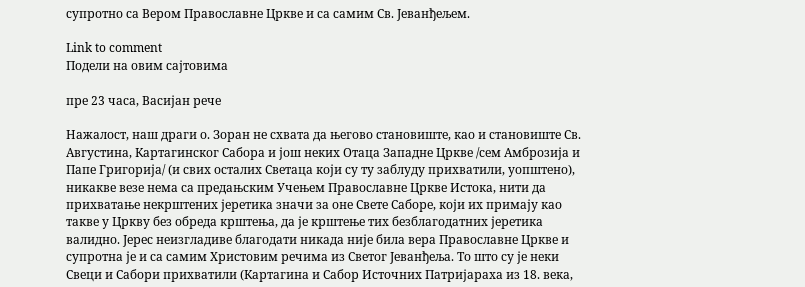супротно са Вером Православне Цркве и са самим Св. Јеванђељем.

Link to comment
Подели на овим сајтовима

пре 23 часа, Васијан рече

Нажалост, наш драги о. Зоран не схвата да његово становиште, као и становиште Св. Августина, Картагинског Сабора и још неких Отаца Западне Цркве /сем Амброзија и Папе Григорија/ (и свих осталих Светаца који су ту заблуду прихватили, уопштено), никакве везе нема са предањским Учењем Православне Цркве Истока, нити да прихватање некрштених јеретика значи за оне Свете Саборе, који их примају као такве у Цркву без обреда крштења, да је крштење тих безблагодатних јеретика валидно. Јерес неизгладиве благодати никада није била вера Православне Цркве и супротна је и са самим Христовим речима из Светог Јеванђеља. То што су је неки Свеци и Сабори прихватили (Картагина и Сабор Источних Патријараха из 18. века,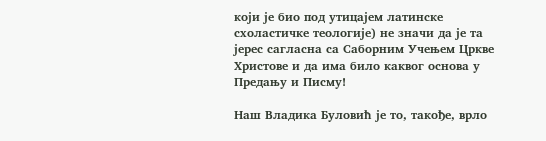који је био под утицајем латинске схоластичке теологије) не значи да је та јерес сагласна са Саборним Учењем Цркве Христове и да има било каквог основа у Предању и Писму!

Наш Владика Буловић је то, такође, врло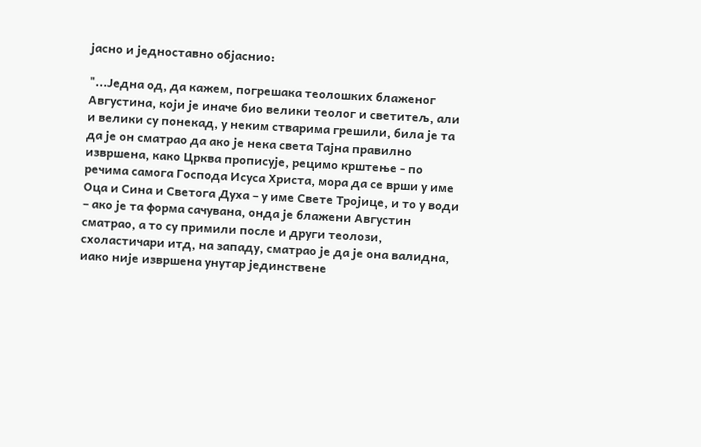јасно и једноставно објаснио:

"...Једна од, да кажем, погрешака теолошких блаженог Августина, који је иначе био велики теолог и светитељ, али и велики су понекад, у неким стварима грешили, била је та да је он сматрао да ако је нека света Тајна правилно извршена, како Црква прописује, рецимо крштење - по речима самога Господа Исуса Христа, мора да се врши у име Оца и Сина и Светога Духа – у име Свете Тројице, и то у води – ако је та форма сачувана, онда је блажени Августин сматрао, а то су примили после и други теолози, схоластичари итд, на западу, сматрао је да је она валидна, иако није извршена унутар јединствене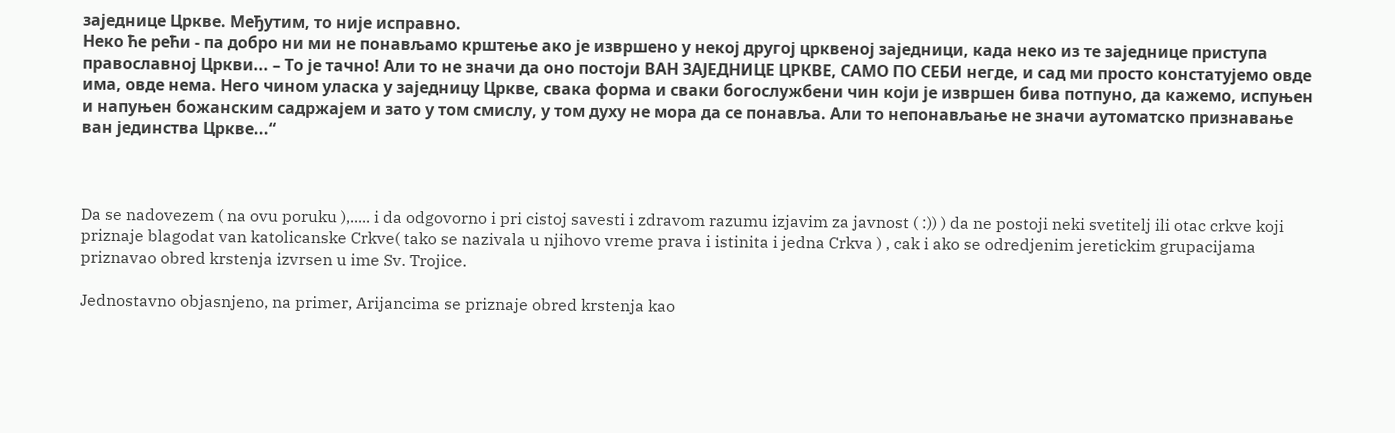заједнице Цркве. Међутим, то није исправно.
Неко ће рећи - па добро ни ми не понављамо крштење ако је извршено у некој другој црквеној заједници, када неко из те заједнице приступа православној Цркви... – То је тачно! Али то не значи да оно постоји ВАН ЗАЈЕДНИЦЕ ЦРКВЕ, САМО ПО СЕБИ негде, и сад ми просто констатујемо овде има, овде нема. Него чином уласка у заједницу Цркве, свака форма и сваки богослужбени чин који је извршен бива потпуно, да кажемо, испуњен и напуњен божанским садржајем и зато у том смислу, у том духу не мора да се понавља. Али то непонављање не значи аутоматско признавање ван јединства Цркве...“



Da se nadovezem ( na ovu poruku ),..... i da odgovorno i pri cistoj savesti i zdravom razumu izjavim za javnost ( :)) ) da ne postoji neki svetitelj ili otac crkve koji priznaje blagodat van katolicanske Crkve( tako se nazivala u njihovo vreme prava i istinita i jedna Crkva ) , cak i ako se odredjenim jeretickim grupacijama priznavao obred krstenja izvrsen u ime Sv. Trojice.

Jednostavno objasnjeno, na primer, Arijancima se priznaje obred krstenja kao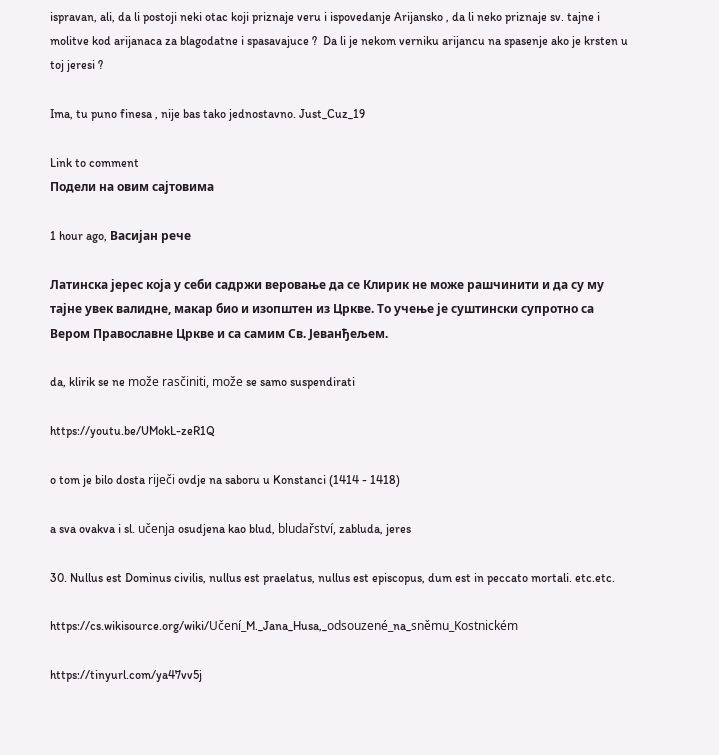ispravan, ali, da li postoji neki otac koji priznaje veru i ispovedanje Arijansko , da li neko priznaje sv. tajne i molitve kod arijanaca za blagodatne i spasavajuce ?  Da li je nekom verniku arijancu na spasenje ako je krsten u toj jeresi ?

Ima, tu puno finesa , nije bas tako jednostavno. Just_Cuz_19

Link to comment
Подели на овим сајтовима

1 hour ago, Васијан рече

Латинска јерес која у себи садржи веровање да се Клирик не може рашчинити и да су му тајне увек валидне, макар био и изопштен из Цркве. То учење је суштински супротно са Вером Православне Цркве и са самим Св. Јеванђељем.

da, klirik se ne može rasčiniti, može se samo suspendirati

https://youtu.be/UMokL-zeR1Q

o tom je bilo dosta riječi ovdje na saboru u Konstanci (1414 - 1418)

a sva ovakva i sl. učenja osudjena kao blud, bludařství, zabluda, jeres

30. Nullus est Dominus civilis, nullus est praelatus, nullus est episcopus, dum est in peccato mortali. etc.etc.

https://cs.wikisource.org/wiki/Učení_M._Jana_Husa,_odsouzené_na_sněmu_Kostnickém

https://tinyurl.com/ya47vv5j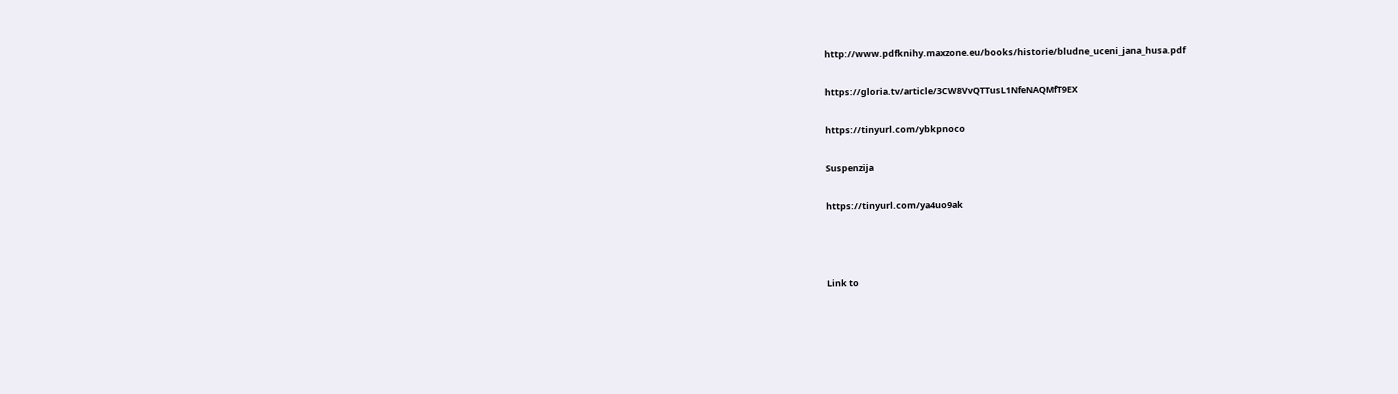http://www.pdfknihy.maxzone.eu/books/historie/bludne_uceni_jana_husa.pdf

https://gloria.tv/article/3CW8VvQTTusL1NfeNAQMfT9EX

https://tinyurl.com/ybkpnoco

Suspenzija

https://tinyurl.com/ya4uo9ak



Link to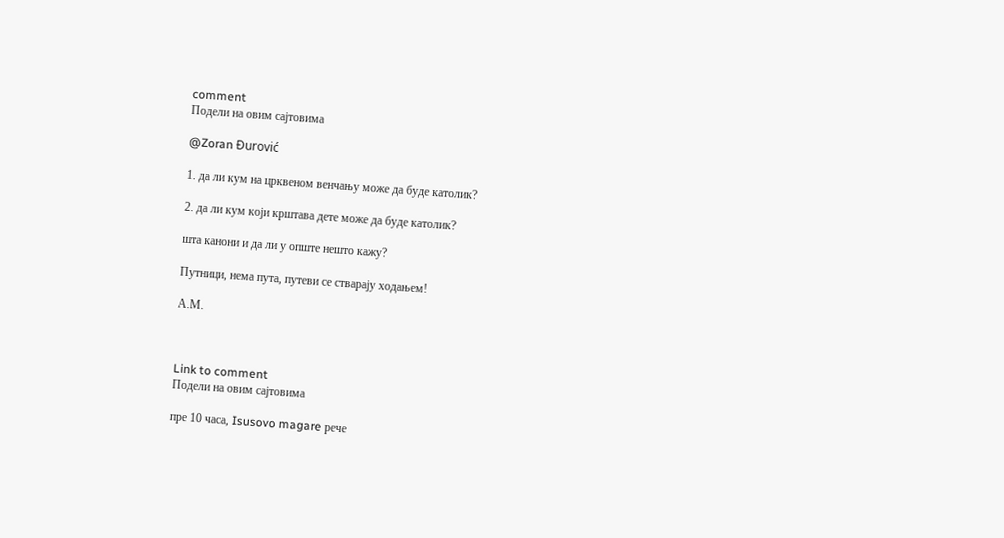comment
Подели на овим сајтовима

@Zoran Đurović

1. да ли кум на црквеном венчању може да буде католик?

2. да ли кум који крштава дете може да буде католик?

шта канони и да ли у опште нешто кажу?

Путници, нема пута, путеви се стварају ходањем!

А.М.



Link to comment
Подели на овим сајтовима

пре 10 часа, Isusovo magare рече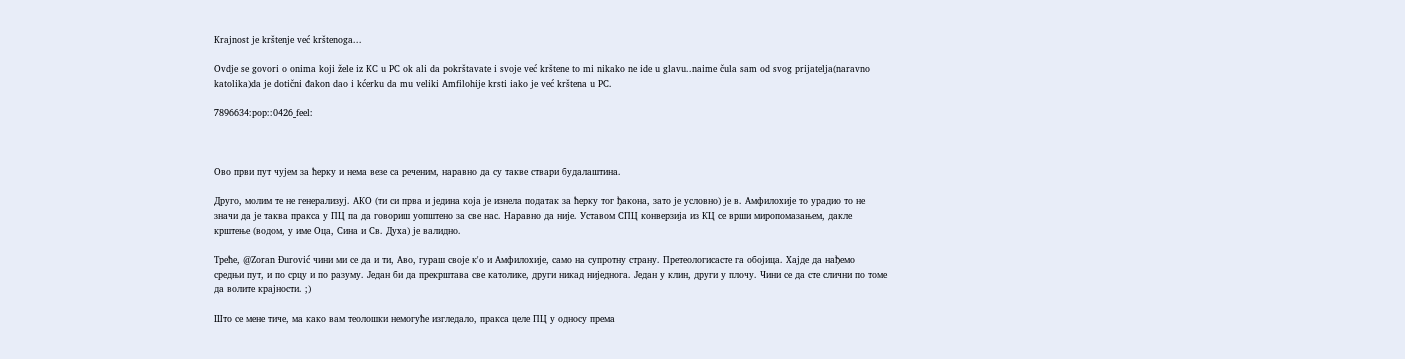Krajnost je krštenje već krštenoga...

Ovdje se govori o onima koji žele iz KC u PC ok ali da pokrštavate i svoje već krštene to mi nikako ne ide u glavu..naime čula sam od svog prijatelja(naravno katolika)da je dotični đakon dao i kćerku da mu veliki Amfilohije krsti iako je već krštena u PC.

7896634:pop::0426_feel:



Ово први пут чујем за ћерку и нема везе са реченим, наравно да су такве ствари будалаштина.

Друго, молим те не генерализуј. АКО (ти си прва и једина која је изнела податак за ћерку тог ђакона, зато је условно) је в. Амфилохије то урадио то не значи да је таква пракса у ПЦ па да говориш уопштено за све нас. Наравно да није. Уставом СПЦ конверзија из КЦ се врши миропомазањем, дакле крштење (водом, у име Оца, Сина и Св. Духа) је валидно.

Треће, @Zoran Đurović чини ми се да и ти, Аво, гураш своје к'о и Амфилохије, само на супротну страну. Претеологисасте га обојица. Хајде да нађемо средњи пут, и по срцу и по разуму. Један би да прекрштава све католике, други никад ниједнога. Један у клин, други у плочу. Чини се да сте слични по томе да волите крајности. ;)

Што се мене тиче, ма како вам теолошки немогуће изгледало, пракса целе ПЦ у односу према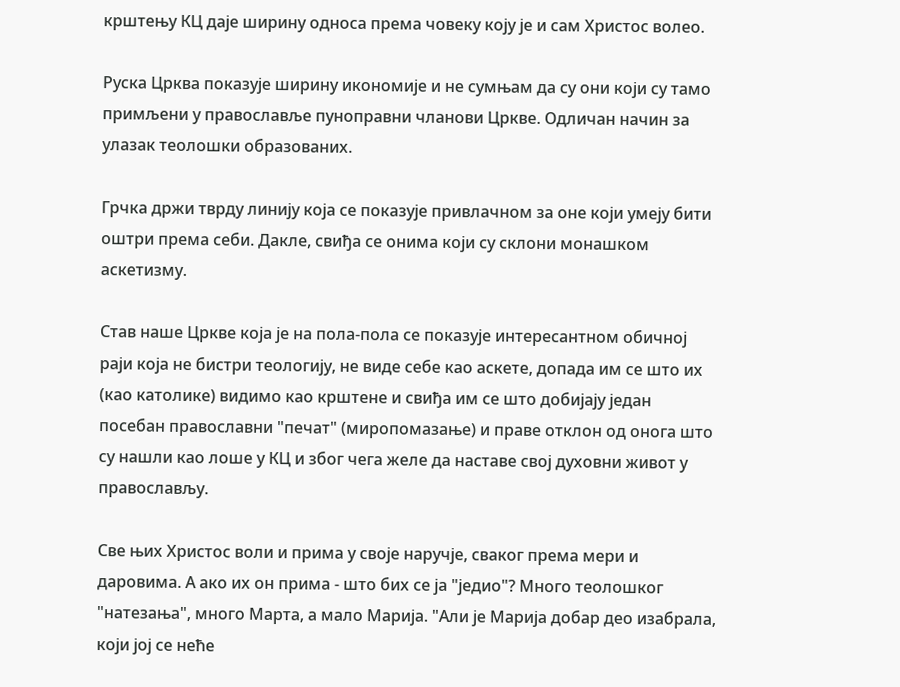крштењу КЦ даје ширину односа према човеку коју је и сам Христос волео.

Руска Црква показује ширину икономије и не сумњам да су они који су тамо примљени у православље пуноправни чланови Цркве. Одличан начин за улазак теолошки образованих.

Грчка држи тврду линију која се показује привлачном за оне који умеју бити оштри према себи. Дакле, свиђа се онима који су склони монашком аскетизму.

Став наше Цркве која је на пола-пола се показује интересантном обичној раји која не бистри теологију, не виде себе као аскете, допада им се што их (као католике) видимо као крштене и свиђа им се што добијају један посебан православни "печат" (миропомазање) и праве отклон од онога што су нашли као лоше у КЦ и због чега желе да наставе свој духовни живот у православљу.

Све њих Христос воли и прима у своје наручје, сваког према мери и даровима. А ако их он прима - што бих се ја "једио"? Много теолошког "натезања", много Марта, а мало Марија. "Али је Марија добар део изабрала, који јој се неће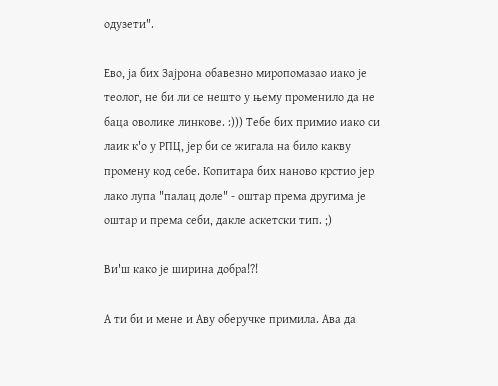одузети".

Ево, ја бих Зајрона обавезно миропомазао иако је теолог, не би ли се нешто у њему променило да не баца оволике линкове. :))) Тебе бих примио иако си лаик к'о у РПЦ, јер би се жигала на било какву промену код себе. Копитара бих наново крстио јер лако лупа "палац доле" - оштар према другима је оштар и према себи, дакле аскетски тип. ;)

Ви'ш како је ширина добра!?!

А ти би и мене и Аву оберучке примила. Ава да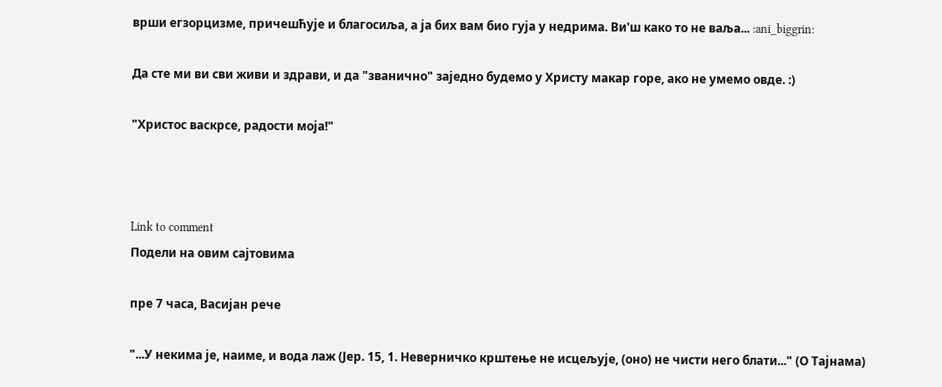врши егзорцизме, причешћује и благосиља, а ја бих вам био гуја у недрима. Ви'ш како то не ваља... :ani_biggrin:

Да сте ми ви сви живи и здрави, и да "званично" заједно будемо у Христу макар горе, ако не умемо овде. :)

"Христос васкрсе, радости моја!"



Link to comment
Подели на овим сајтовима

пре 7 часа, Васијан рече

"...У некима је, наиме, и вода лаж (Јер. 15, 1. Неверничко крштење не исцељује, (оно) не чисти него блати..." (О Тајнама)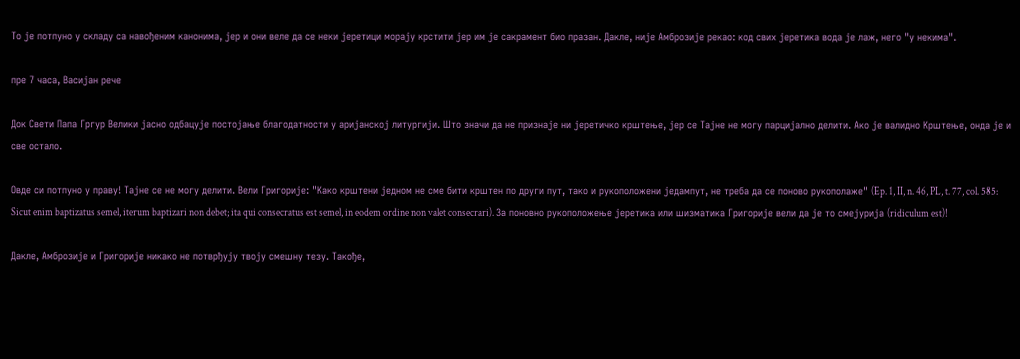То је потпуно у складу са навођеним канонима, јер и они веле да се неки јеретици морају крстити јер им је сакрамент био празан. Дакле, није Амброзије рекао: код свих јеретика вода је лаж, него "у некима".

пре 7 часа, Васијан рече

Док Свети Папа Гргур Велики јасно одбацује постојање благодатности у аријанској литургији. Што значи да не признаје ни јеретичко крштење, јер се Тајне не могу парцијално делити. Ако је валидно Крштење, онда је и све остало.

Овде си потпуно у праву! Тајне се не могу делити. Вели Григорије: "Како крштени једном не сме бити крштен по други пут, тако и рукоположени једампут, не треба да се поново рукополаже" (Ep. 1, II, n. 46, PL, t. 77, col. 585: Sicut enim baptizatus semel, iterum baptizari non debet; ita qui consecratus est semel, in eodem ordine non valet consecrari). За поновно рукоположење јеретика или шизматика Григорије вели да је то смејурија (ridiculum est)!

Дакле, Амброзије и Григорије никако не потврђују твоју смешну тезу. Такође,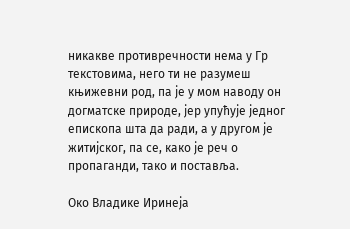никакве противречности нема у Гр текстовима, него ти не разумеш књижевни род, па је у мом наводу он догматске природе, јер упућује једног епископа шта да ради, а у другом је житијског, па се, како је реч о пропаганди, тако и поставља.

Око Владике Иринеја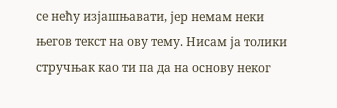се нећу изјашњавати, јер немам неки његов текст на ову тему. Нисам ја толики стручњак као ти па да на основу неког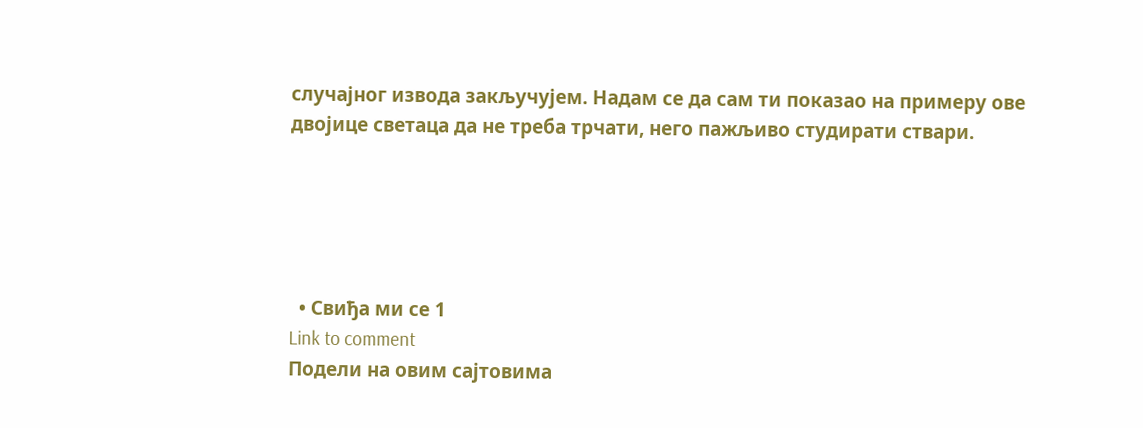случајног извода закључујем. Надам се да сам ти показао на примеру ове двојице светаца да не треба трчати, него пажљиво студирати ствари.





  • Свиђа ми се 1
Link to comment
Подели на овим сајтовима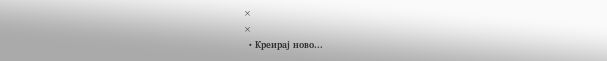×
×
  • Креирај ново...